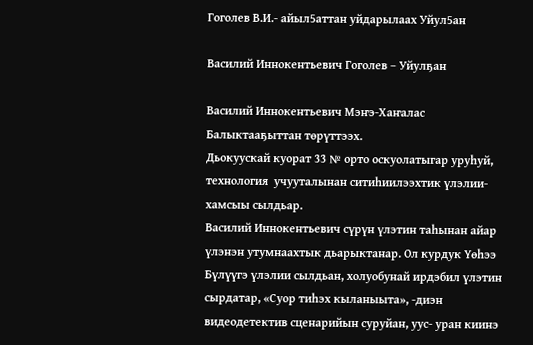Гоголев В.И.- айыл5аттан уйдарылаах Уйул5ан

Василий Иннокентьевич Гоголев – Уйулҕан

Василий Иннокентьевич Мэҥэ-Хаҥалас Балыктааҕыттан төрүттээх.
Дьокуускай куорат 33 № орто оскуолатыгар уруһуй, технология  учууталынан ситиһиилээхтик үлэлии-хамсыы сылдьар.
Василий Иннокентьевич сүрүн үлэтин таһынан айар үлэнэн утумнаахтык дьарыктанар. Ол курдук Үөһээ Бүлүүгэ үлэлии сылдьан, холуобунай ирдэбил үлэтин сырдатар, «Суор тиһэх кыланыыта», -диэн видеодетектив сценарийын суруйан, уус- уран киинэ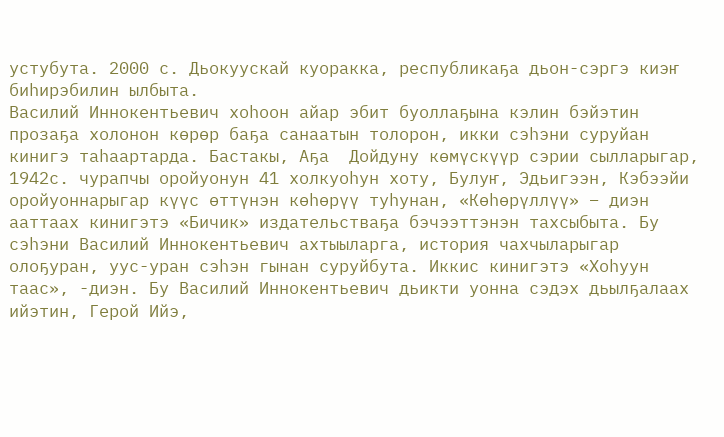устубута. 2000 с. Дьокуускай куоракка, республикаҕа дьон-сэргэ киэҥ биһирэбилин ылбыта.
Василий Иннокентьевич хоһоон айар эбит буоллаҕына кэлин бэйэтин прозаҕа холонон көрөр баҕа санаатын толорон, икки сэһэни суруйан кинигэ таһаартарда. Бастакы, Аҕа  Дойдуну көмүскүүр сэрии сылларыгар, 1942с. чурапчы оройуонун 41 холкуоһун хоту, Булуҥ, Эдьигээн, Кэбээйи оройуоннарыгар күүс өттүнэн көһөрүү туһунан, «Көһөрүллүү» – диэн ааттаах кинигэтэ «Бичик» издательстваҕа бэчээттэнэн тахсыбыта. Бу сэһэни Василий Иннокентьевич ахтыыларга, история чахчыларыгар олоҕуран, уус-уран сэһэн гынан суруйбута. Иккис кинигэтэ «Хоһуун таас», -диэн. Бу Василий Иннокентьевич дьикти уонна сэдэх дьылҕалаах ийэтин, Герой Ийэ,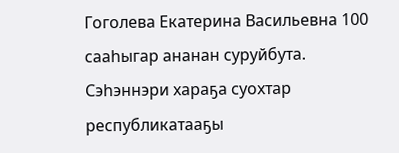Гоголева Екатерина Васильевна 100 сааһыгар ананан суруйбута.
Сэһэннэри хараҕа суохтар республикатааҕы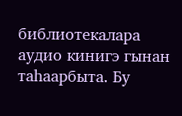библиотекалара аудио кинигэ гынан таһаарбыта. Бу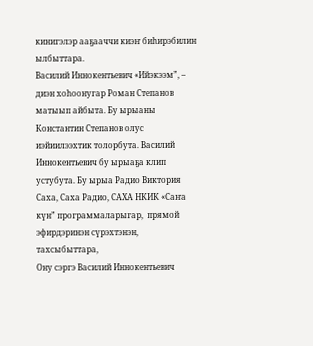кинигэлэр ааҕааччи киэҥ биһирэбилин ылбыттара.
Василий Иннокентьевич «Ийэкээм”, – диэн хоһоонугар Роман Степанов матыып айбыта. Бу ырыаны Константин Степанов олус иэйиилээхтик толорбута. Василий Иннокентьевич бу ырыаҕа клип устубута. Бу ырыа Радио Виктория Саха, Саха Радио, САХА НКИК «Саҥа күн” программаларыгар,  прямой эфирдэринэн сүрэхтэнэн, тахсыбыттара,
Ону сэргэ Василий Иннокентьевич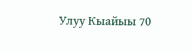Улуу Кыайыы 70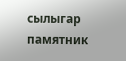сылыгар памятник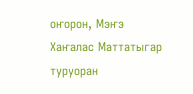оҥорон, Мэҥэ Хаҥалас Маттатыгар туруоран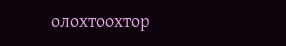олохтоохтор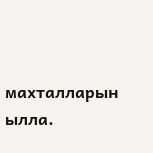махталларын ылла.